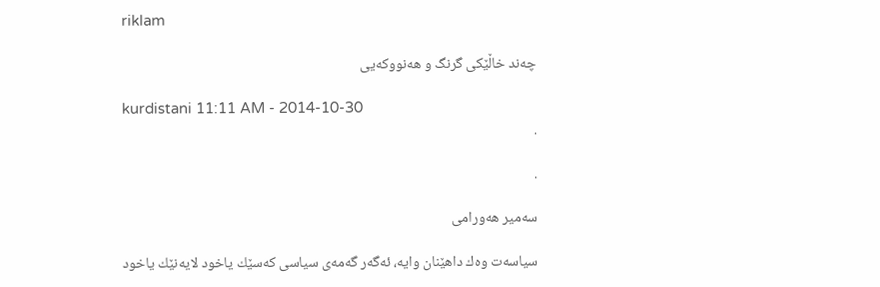riklam

چه‌ند خاڵێكی گرنگ و هه‌نووكه‌یی ‌

kurdistani 11:11 AM - 2014-10-30
.

.

سه‌میر هه‌ورامی

سیاسه‌ت وه‌ك داهێنان وایه‌، ئه‌گه‌ر گه‌مه‌ی سیاسی كه‌سێك یاخود لایه‌نێك یاخود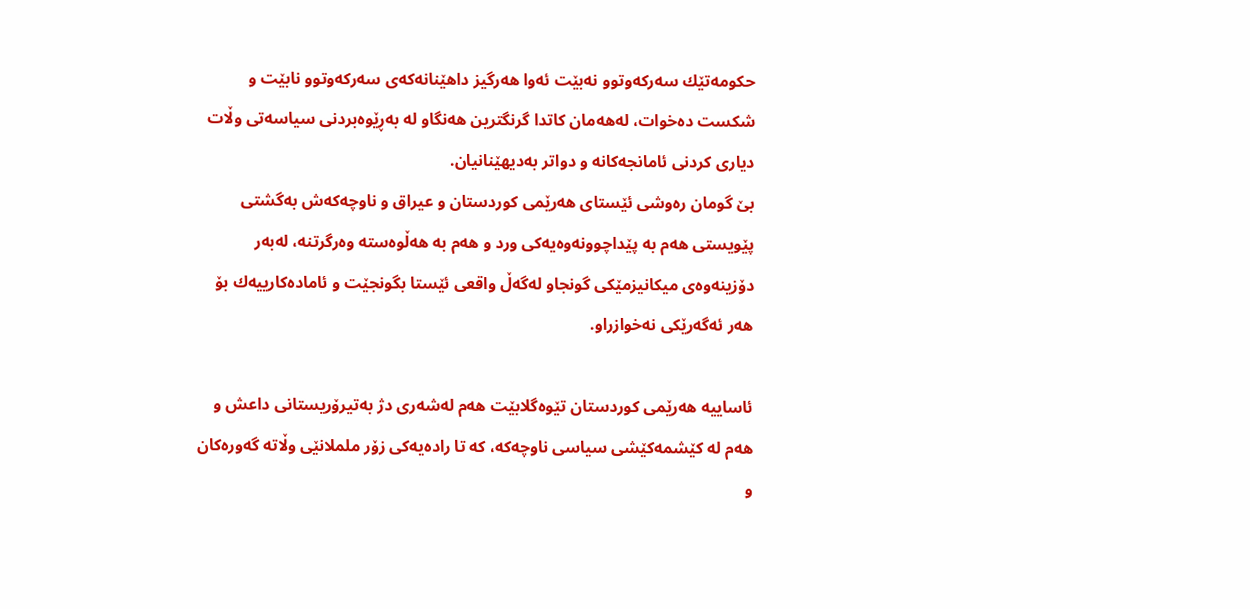حكومه‌تێك سه‌ركه‌وتوو نه‌بێت ئه‌وا هه‌رگیز داهێنانه‌كه‌ی سه‌ركه‌وتوو نابێت و شكست ده‌خوات، له‌هه‌مان كاتدا گرنگترین هه‌نگاو له‌ به‌ڕێوه‌بردنی سیاسه‌تی وڵات دیاری كردنی ئامانجه‌كانه‌ و دواتر به‌دیهێنانیان.
بێ گومان ره‌وشی ئێستای هه‌رێمی كوردستان و عیراق و ناوچه‌كه‌ش به‌گشتی پێویستی هه‌م به‌ پێداچوونه‌وه‌یه‌كی ورد و هه‌م به‌ هه‌ڵوه‌سته‌ وه‌رگرتنه‌، له‌به‌ر دۆزینه‌وه‌ی میكانیزمێكی گونجاو له‌گه‌ڵ واقعی ئێستا بگونجێت و ئاماده‌كارییه‌ك بۆ هه‌ر ئه‌گه‌رێكی نه‌خوازراو.

ئاساییه‌ هه‌رێمی كوردستان تێوه‌گلابێت هه‌م له‌شه‌ری دژ به‌تیرۆریستانی داعش و هه‌م له‌ كێشمه‌كێشی سیاسی ناوچه‌كه‌، كه‌ تا راده‌یه‌كی زۆر ململانێی وڵاته‌ گه‌وره‌كان و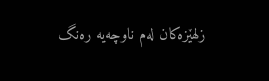زلهێزه‌كان له‌م ناوچه‌یه‌ ره‌نگ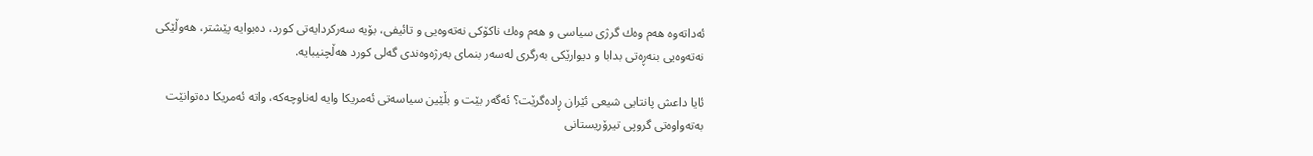ئه‌داته‌وه‌ هه‌م وه‌ك گرژی سیاسی و هه‌م وه‌ك ناكۆكی نه‌ته‌وه‌یی و تائیفی، بۆیه‌ سه‌ركردایه‌تی كورد، ده‌بوایه‌ پێشتر، هه‌وڵێكی نه‌ته‌وه‌یی بنه‌ڕه‌تی بدابا و دیوارێكی به‌رگری له‌سه‌ر بنمای به‌رژه‌وه‌ندی گه‌لی كورد هه‌ڵچنیبایه‌.

ئایا داعش پانتایی شیعی ئێران ڕاده‌گرێت؟ ئه‌گه‌ر بێت و بڵێین سیاسه‌تی ئه‌مریكا وایه‌ له‌ناوچه‌كه‌، واته‌ ئه‌مریكا ده‌توانێت به‌ته‌واوه‌تی گروپی تیرۆریستانی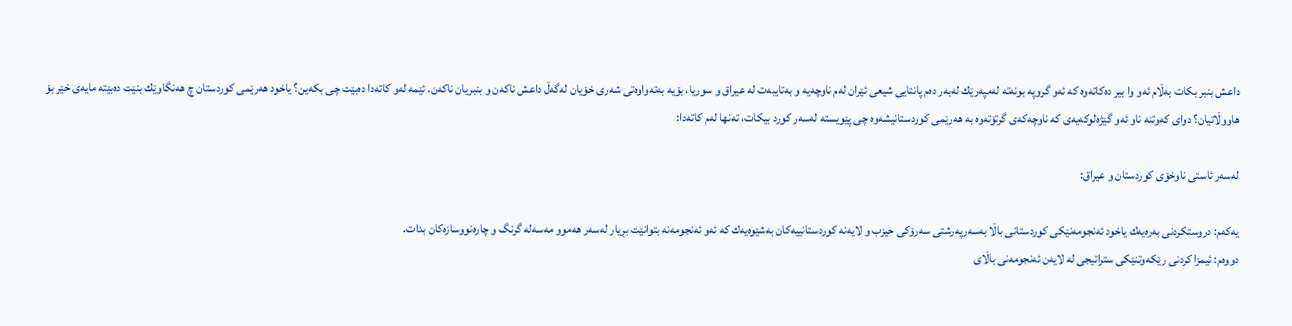داعش بنبر بكات به‌ڵام ئه‌و وا بیر ده‌كاته‌وه‌ كه‌ ئه‌و گروپه‌ بونه‌ته‌ له‌مپه‌رێك له‌به‌ر ده‌م پانتایی شیعی ئێران له‌م ناوچه‌یه‌ و به‌تایبه‌ت له‌ عیراق و سوریا، بۆیه‌ به‌ته‌واوه‌تی شه‌ری خۆیان له‌گه‌ڵ داعش ناكه‌ن و بنبریان ناكه‌ن. ئێمه‌ له‌و كاته‌دا ده‌بێت چی بكه‌ین؟ یاخود هه‌رێمی كوردستان چ هه‌نگاوێك بنێت ده‌بێته‌ مایه‌ی خێر بۆ هاووڵاتیان؟ دوای كه‌وتنه‌ ناو ئه‌و گێژه‌لوكه‌یه‌ی كه‌ ناوچه‌كه‌ی گرتۆته‌وه‌ به‌ هه‌رێمی كوردستانیشه‌وه‌ چی پێویسته‌ له‌سه‌ر كورد بیكات، ته‌نها له‌م كاته‌دا:

له‌سه‌ر ئاستی ناوخۆی كوردستان و عیراق:

یه‌كه‌م: دروستكردنی به‌ره‌یه‌ك یاخود ئه‌نجومه‌نێكی كوردستانی باڵا به‌سه‌رپه‌رشتی سه‌رۆكی حیزب و لایه‌نه‌ كوردستانییه‌كان به‌شێوه‌یه‌ك كه‌ ئه‌و ئه‌نجومه‌نه‌ بتوانێت بڕیار له‌سه‌ر هه‌موو مه‌سه‌له‌ گرنگ و چاره‌نووسازه‌كان بدات.
دووه‌م: ئیمزا كردنی رێكه‌وتنێكی ستراتیجی له‌ لایه‌ن ئه‌نجومه‌نی باڵای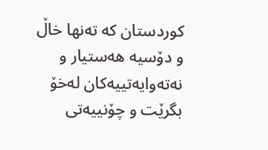كوردستان كه‌ ته‌نها خاڵ و دۆسیه‌ هه‌ستیار و نه‌ته‌وایه‌تییه‌كان له‌خۆ بگرێت و چۆنییه‌تی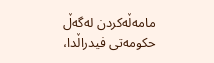مامه‌ڵه‌كردن له‌گه‌ڵ حكومه‌تی فیدراڵدا،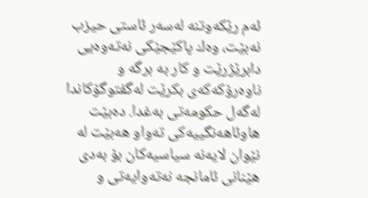ئه‌م رێكه‌وتنه‌ له‌سه‌ر ئاستی حیزب نه‌بێت، وه‌ك پاكێجێكی نه‌ته‌وه‌یی دابرێژرێت و كار به‌ برگه‌ و ناوه‌رۆكه‌كه‌ی بكرێت له‌گفتوگۆكاندا له‌گه‌ل حكومه‌تی به‌غدا. ده‌بێت هاوئاهه‌نگییه‌كی ته‌واو هه‌بێت له‌ نێوان لایه‌نه‌ سیاسیه‌كان بۆ به‌دی هێنانی ئامانجه‌ نه‌ته‌وایه‌تی و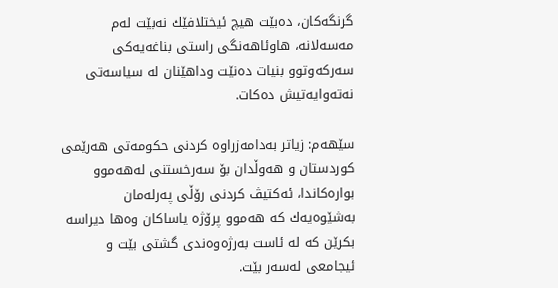گرنگه‌كان، ده‌بێت هیچ ئیختلافێك نه‌بێت له‌م مه‌سه‌لانه‌، هاوئاهه‌نگی راستی بناغه‌یه‌كی سه‌ركه‌وتوو بنیات ده‌نێت وداهێنان له‌ سیاسه‌تی نه‌ته‌وایه‌تیش ده‌كات.

سێهه‌م: زیاتر به‌دامه‌زراوه‌ كردنی حكومه‌تی هه‌رێمی كوردستان و هه‌وڵدان بۆ سه‌رخستنی له‌هه‌موو بواره‌كاندا، ئه‌كتیڤ كردنی رۆڵی په‌رله‌مان به‌شێوه‌یه‌ك كه‌ هه‌موو پرۆژه‌ یاساكان وه‌ها دیراسه‌ بكرێن كه‌ له‌ ئاست به‌رژه‌وه‌ندی گشتی بێت و ئیجامعی له‌سه‌ر بێت.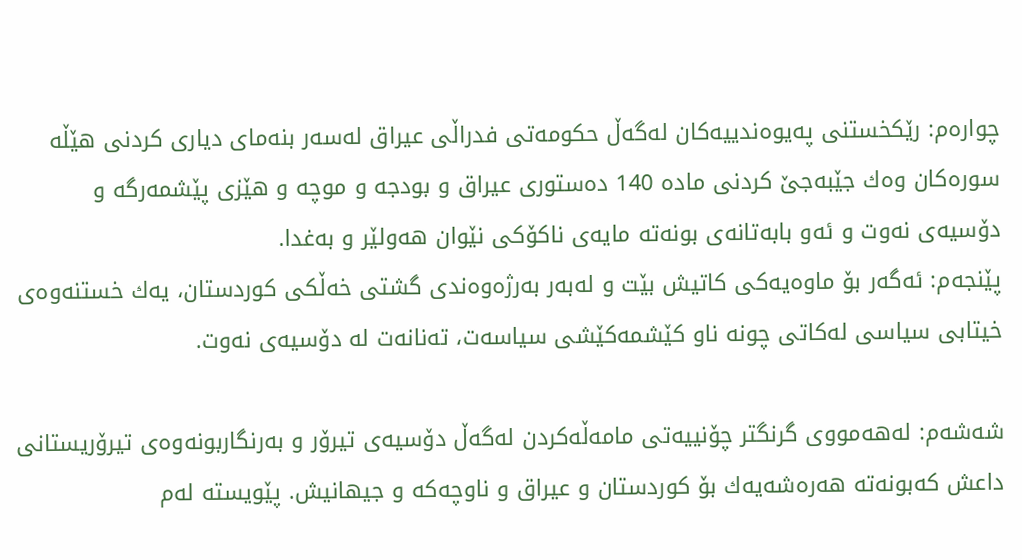چواره‌م: رێكخستنی په‌یوه‌ندییه‌كان له‌گه‌ڵ حكومه‌تی فدراڵی عیراق له‌سه‌ر بنه‌مای دیاری كردنی هێڵه‌ سوره‌كان وه‌ك جێبه‌جێ كردنی ماده‌ 140 ده‌ستوری عیراق و بودجه‌ و موچه‌ و هێزی پێشمه‌رگه‌ و دۆسیه‌ی نه‌وت و ئه‌و بابه‌تانه‌ی بونه‌ته‌ مایه‌ی ناكۆكی نێوان هه‌ولێر و به‌غدا.
پێنجه‌م: ئه‌گه‌ر بۆ ماوه‌یه‌كی كاتیش بێت و له‌به‌ر به‌رژه‌وه‌ندی گشتی خه‌ڵكی كوردستان، یه‌ك خستنه‌وه‌ی خیتابی سیاسی له‌كاتی چونه‌ ناو كێشمه‌كێشی سیاسه‌ت، ته‌نانه‌ت له‌ دۆسیه‌ی نه‌وت.

شه‌شه‌م: له‌هه‌مووی گرنگتر چۆنییه‌تی مامه‌ڵه‌كردن له‌گه‌ڵ دۆسیه‌ی تیرۆر و به‌رنگاربونه‌وه‌ی تیرۆریستانی داعش كه‌بونه‌ته‌ هه‌ره‌شه‌یه‌ك بۆ كوردستان و عیراق و ناوچه‌كه‌ و جیهانیش. پێویسته‌ له‌م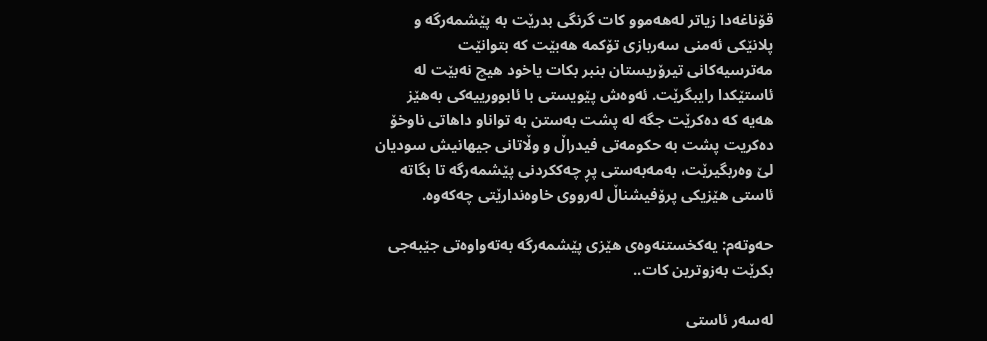قۆناغه‌دا زیاتر له‌هه‌موو كات گرنگی بدرێت به‌ پێشمه‌رگه‌ و پلانێكی ئه‌منی سه‌ربازی تۆكمه‌ هه‌بێت كه‌ بتوانێت مه‌ترسیه‌كانی تیرۆریستان بنبر بكات یاخود هیچ نه‌بێت له‌ ئاستێكدا رایبگرێت. ئه‌وه‌ش پێویستی با ئابوورییه‌كی به‌هێز هه‌یه‌ كه‌ ده‌كرێت جگه‌ له‌ پشت به‌ستن به‌ تواناو داهاتی ناوخۆ ده‌كریت پشت به‌ حكومه‌تی فیدراڵ و وڵاتانی جیهانیش سودیان لێ وه‌ربگیرێت، به‌مه‌به‌ستی پڕ چه‌ككردنی پێشمه‌رگه‌ تا بگاته‌ ئاستی هێزیكی پرۆفیشناڵ له‌رووی خاوه‌ندارێتی چه‌كه‌وه‌.

حه‌وته‌م: یه‌كخستنه‌وه‌ی هێزی پێشمه‌رگه‌ به‌ته‌واوه‌تی جێبه‌جی بكرێت به‌زوترین كات..

له‌سه‌ر ئاستی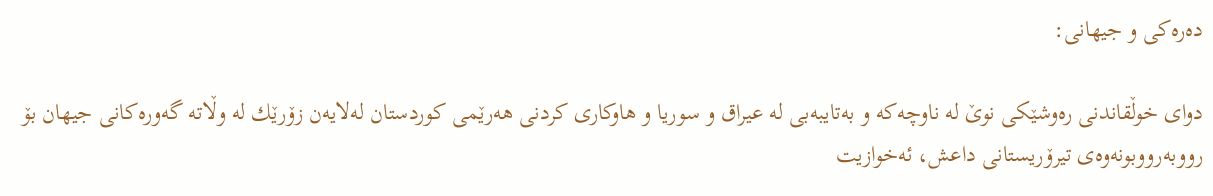ده‌ره‌كی و جیهانی:

دوای خوڵقاندنی ره‌وشێكی نوێ له‌ ناوچه‌كه‌ و به‌تایبه‌بی له‌ عیراق و سوریا و هاوكاری كردنی هه‌رێمی كوردستان له‌لایه‌ن زۆرێك له‌ وڵاته‌ گه‌وره‌كانی جیهان بۆ رووبه‌رووبونه‌وه‌ی تیرۆریستانی داعش، ئه‌خوازیت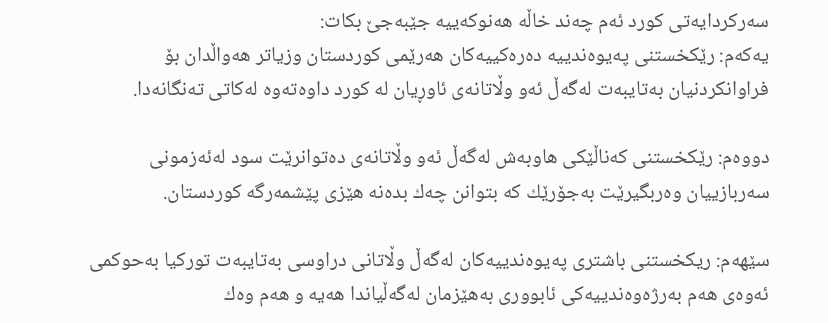سه‌ركردایه‌تی كورد ئه‌م چه‌ند خاڵه‌ هه‌نوكه‌ییه‌ جێبه‌جێ بكات:
یه‌كه‌م: رێكخستنی په‌یوه‌ندییه‌ ده‌ره‌كییه‌كان هه‌رێمی كوردستان وزیاتر هه‌واڵدان بۆ فراوانكردنیان به‌تایبه‌ت له‌گه‌ڵ ئه‌و وڵاتانه‌ی ئاوڕیان له‌ كورد داوه‌ته‌وه‌ له‌كاتی ته‌نگانه‌دا.

دووه‌م: رێكخستنی كه‌ناڵێكی هاوبه‌ش له‌گه‌ڵ ئه‌و وڵاتانه‌ی ده‌توانرێت سود له‌ئه‌زمونی سه‌ربازییان وه‌ربگیرێت به‌جۆرێك كه‌ بتوانن چه‌ك بده‌نه‌ هێزی پێشمه‌رگه‌ كوردستان.

سێهه‌م: ریكخستنی باشتری په‌یوه‌ندییه‌كان له‌گه‌ڵ وڵاتانی دراوسی به‌تایبه‌ت توركیا به‌حوكمی ئه‌وه‌ی هه‌م به‌رژه‌وه‌ندییه‌كی ئابووری به‌هێزمان له‌گه‌ڵیاندا هه‌یه‌ و هه‌م وه‌ك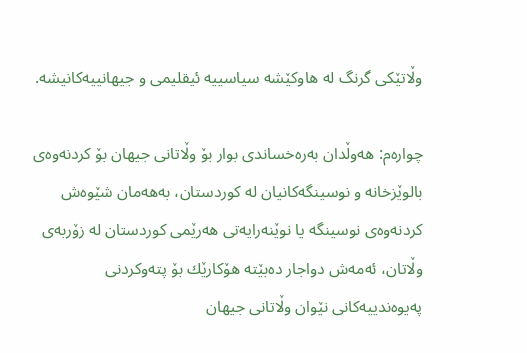وڵاتێكی گرنگ له‌ هاوكێشه‌ سیاسییه‌ ئیقلیمی و جیهانییه‌كانیشه‌.

چواره‌م: هه‌وڵدان به‌ره‌خساندی بوار بۆ وڵاتانی جیهان بۆ كردنه‌وه‌ی  بالوێزخانه‌ و نوسینگه‌كانیان له‌ كوردستان، به‌هه‌مان شێوه‌ش كردنه‌وه‌ی نوسینگه‌ یا نوێنه‌رایه‌تی هه‌رێمی كوردستان له‌ زۆربه‌ی وڵاتان، ئه‌مه‌ش دواجار ده‌بێته‌ هۆكارێك بۆ پته‌وكردنی په‌یوه‌ندییه‌كانی نێوان وڵاتانی جیهان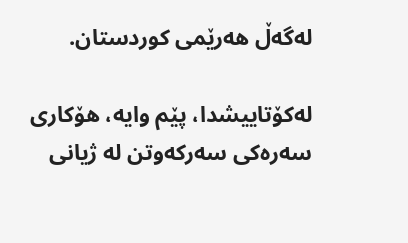له‌گه‌ڵ هه‌رێمی كوردستان.

له‌كۆتاییشدا، پێم وایه‌، هۆكاری سه‌ره‌كی سه‌ركه‌وتن له‌ ژیانی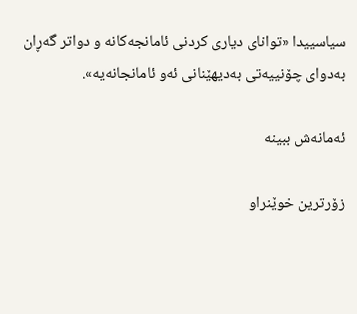سیاسییدا «توانای دیاری كردنی ئامانجه‌كانه‌ و دواتر گه‌ڕان به‌دوای چۆنییه‌تی به‌دیهێنانی ئه‌و ئامانجانه‌یه‌».

ئەمانەش ببینە

زۆرترین خوێنراو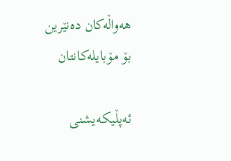هەواڵەکان دەنێرین بۆ مۆبایلەکانتان

ئەپڵیکەیشنی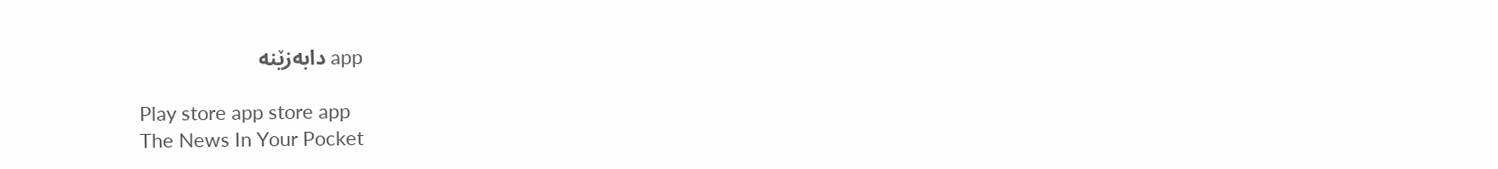app دابەزێنە

Play store app store app
The News In Your Pocket